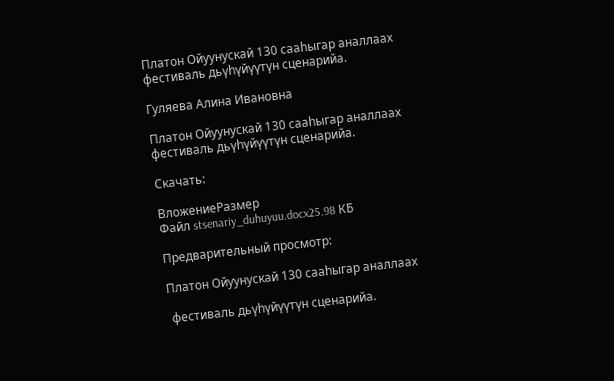Платон Ойуунускай 130 сааһыгар аналлаах фестиваль дьүһүйүүтүн сценарийа.

Гуляева Алина Ивановна

Платон Ойуунускай 130 сааһыгар аналлаах  фестиваль дьүһүйүүтүн сценарийа.

Скачать:

ВложениеРазмер
Файл stsenariy_duhuyuu.docx25.98 КБ

Предварительный просмотр:

Платон Ойуунускай 130 сааһыгар аналлаах

 фестиваль дьүһүйүүтүн сценарийа.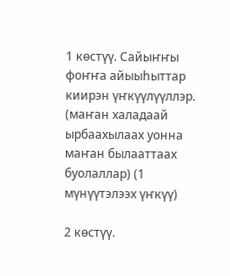1 көстүү. Сайыҥҥы фоҥҥа айыыһыттар киирэн үҥкүүлүүллэр. (маҥан халадаай ырбаахылаах уонна маҥан былааттаах буолаллар) (1 мүнүүтэлээх үҥкүү)

2 көстүү.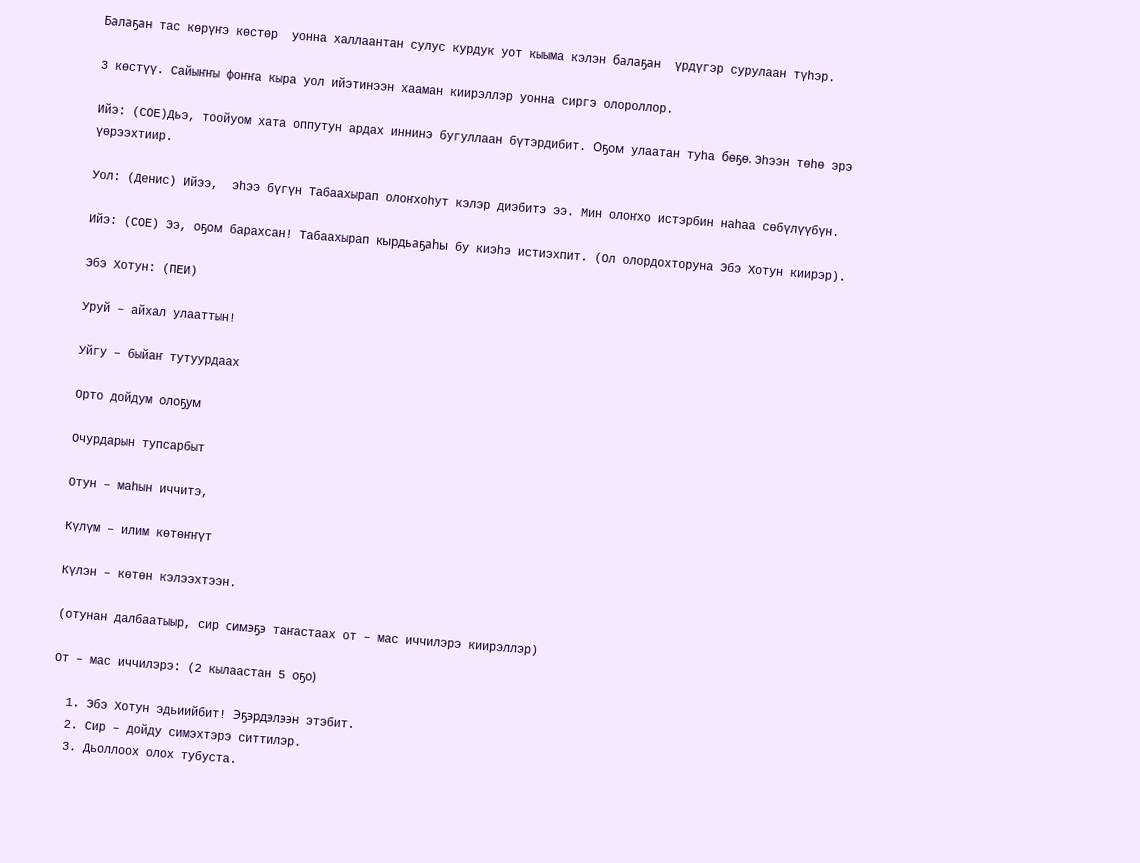Балаҕан тас көрүҥэ көстөр  уонна халлаантан сулус курдук уот кыыма кэлэн балаҕан  үрдүгэр сурулаан түһэр.

3 көстүү. Сайыҥҥы фоҥҥа кыра уол ийэтинээн хааман киирэллэр уонна сиргэ олороллор.

Ийэ: (СОЕ)Дьэ, тоойуом хата оппутун ардах иннинэ бугуллаан бүтэрдибит. Оҕом улаатан туһа бөҕө. Эһээн төһө эрэ үөрээхтиир.

Уол: (Денис) Ийээ,  эһээ бүгүн Табаахырап олоҥхоһут кэлэр диэбитэ ээ. Мин олоҥхо истэрбин наһаа сөбүлүүбүн.

Ийэ: (СОЕ) Ээ, оҕом барахсан! Табаахырап кырдьаҕаһы бу киэһэ истиэхпит. (Ол олордохторуна Эбэ Хотун киирэр).

Эбэ Хотун: (ПЕИ)

Уруй – айхал улааттын!

Уйгу – быйаҥ тутуурдаах

Орто дойдум олоҕум

Очурдарын тупсарбыт

Отун – маһын иччитэ,

Күлүм – илим көтөҥҥүт

Күлэн – көтөн кэлээхтээн.

(отунан далбаатыыр, сир симэҕэ таҥастаах от – мас иччилэрэ киирэллэр)

От – мас иччилэрэ: (2 кылаастан 5 оҕо)

  1. Эбэ Хотун эдьиийбит! Эҕэрдэлээн этэбит.
  2. Сир – дойду симэхтэрэ ситтилэр.
  3. Дьоллоох олох тубуста.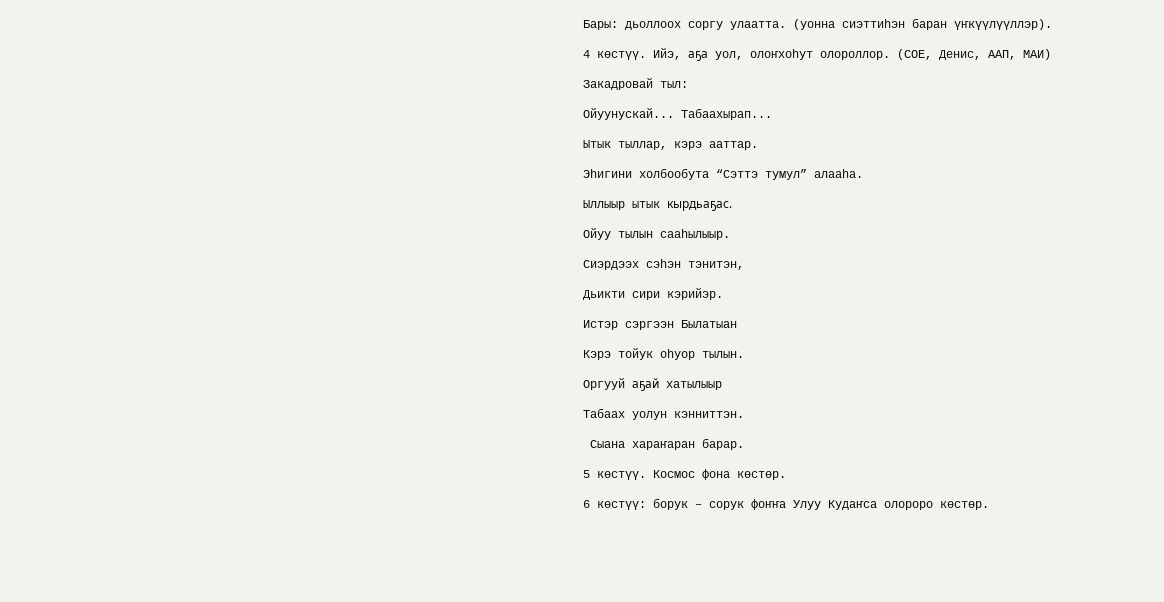Бары: дьоллоох соргу улаатта. (уонна сиэттиһэн баран үҥкүүлүүллэр).

4 көстүү. Ийэ, аҕа уол, олоҥхоһут олороллор. (СОЕ, Денис, ААП, МАИ)

Закадровай тыл:

Ойуунускай... Табаахырап...

Ытык тыллар, кэрэ ааттар.

Эһигини холбообута “Сэттэ тумул” алааһа.

Ыллыыр ытык кырдьаҕас.

Ойуу тылын сааһылыыр.

Сиэрдээх сэһэн тэнитэн,

Дьикти сири кэрийэр.

Истэр сэргээн Былатыан

Кэрэ тойук оһуор тылын.

Оргууй аҕай хатылыыр

Табаах уолун кэнниттэн.

 Сыана хараҥаран барар.

5 көстүү. Космос фона көстөр.

6 көстүү: борук – сорук фоҥҥа Улуу Кудаҥса олороро көстөр.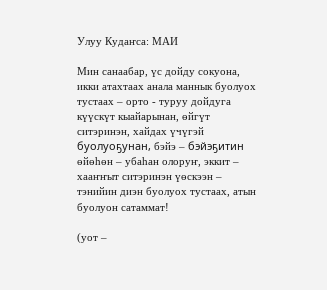Улуу Кудаҥса: МАИ

Мин санаабар, үс дойду сокуона, икки атахтаах анала маннык буолуох тустаах – орто - туруу дойдуга күүскүт кыайарынан, өйгүт ситэринэн, хайдах үчүгэй буолуоҕунан, бэйэ – бэйэҕитин өйөһөн – убаһан олоруҥ, эккит – хааҥҥыт ситэринэн үөскээн – тэнийин диэн буолуох тустаах, атын буолуон сатаммат!

(уот –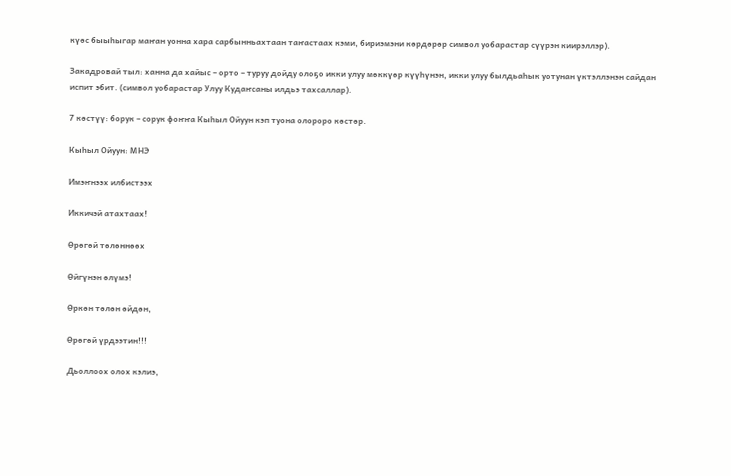күөс быыһыгар маҥан уонна хара сарбынньахтаан таҥастаах кэми, бириэмэни көрдөрөр символ уобарастар сүүрэн киирэллэр).

Закадровай тыл: ханна да хайыс – орто – туруу дойду олоҕо икки улуу мөккүөр күүһүнэн, икки улуу былдьаһык уотунан үктэллэнэн сайдан испит эбит. (символ уобарастар Улуу Кудаҥсаны илдьэ тахсаллар).

7 көстүү: борук – сорук фоҥҥа Кыһыл Ойуун кэп туона олороро көстөр.

Кыһыл Ойуун: МНЭ

Имэҥнээх илбистээх

Иккичэй атахтаах!

Өрөгөй төлөннөөх

Өйгүнэн өлүмэ!

Өркөн төлөн өйдөн,

Өрөгөй үрдээтин!!!

Дьоллоох олох кэлиэ,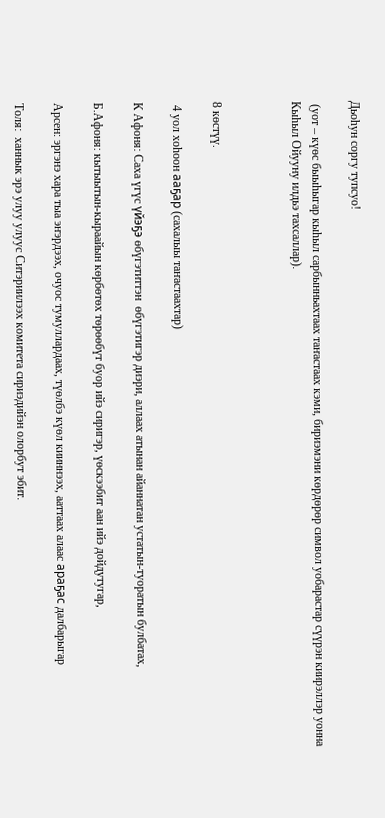Дьоһун соргу тупсуо!

 (уот – күөс быыһыгар кыһыл сарбынньахтаах таҥастаах кэми, бириэмэни көрдөрөр символ уобарастар сүүрэн киирэллэр уонна Кыһыл Ойууну илдьэ тахсаллар).



8 көстүү.

 4 уол хоһоон ааҕар (сахалыы таҥастаахтар)

К Афоня: Саха үгүс үйэҕэ өбүгэтиттэн  өбүгэтигэр диэри, аллаах атынан айаннатан устатын-туоратын булбатах,

Б.Афоня: кытыытын-кыраайын көрбөтөх төрөөбүт буор ийэ сиригэр, үөскээбит аан ийэ дойдутугар,

Арсен: эргэнэ хара тыа эҥэрдээх, очуос тумуллардаах, түөлбэ күөл кииннээх, ааттаах алаас араҕас далбарыгар

Толя:  ханнык эрэ улуу улуус Ситэриилээх комитета сириэдийэн олорбут эбит.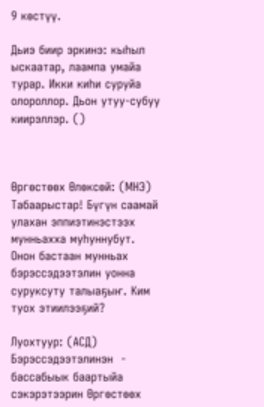9 көстүү.

Дьиэ биир эркинэ: кыһыл ыскаатар, лаампа умайа турар. Икки киһи суруйа олороллор. Дьон утуу-субуу киирэллэр. ()



Өргөстөөх Өлөксөй: (МНЭ) Табаарыстар! Бүгүн саамай улахан эппиэтинэстээх мунньахха муһуннубут. Онон бастаан мунньах бэрэссэдээтэлин уонна суруксуту талыаҕыҥ. Ким туох этиилээҕий?

Луохтуур: (АСД) Бэрэссэдээтэлинэн  - бассабыык баартыйа сэкэрэтээрин Өргөстөөх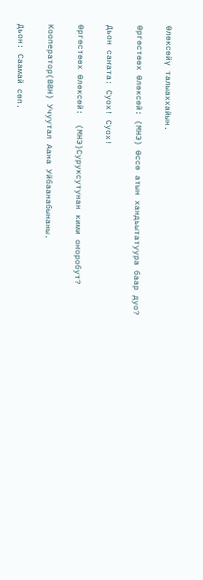Өлөксөйү талыаххайын.

Өргөстөөх Өлөксөй: (МНЭ) Өссө атын хандьытатуура баар дуо?

Дьон саҥата: Суох! Суох!

Өргөстөөх Өлөксөй:  (МНЭ)Суруксутунан кими оҥоробут?

Кооператор(ВВН) Учуутал Аана Уйбаанабынаны.

Дьон: Саамай сөп.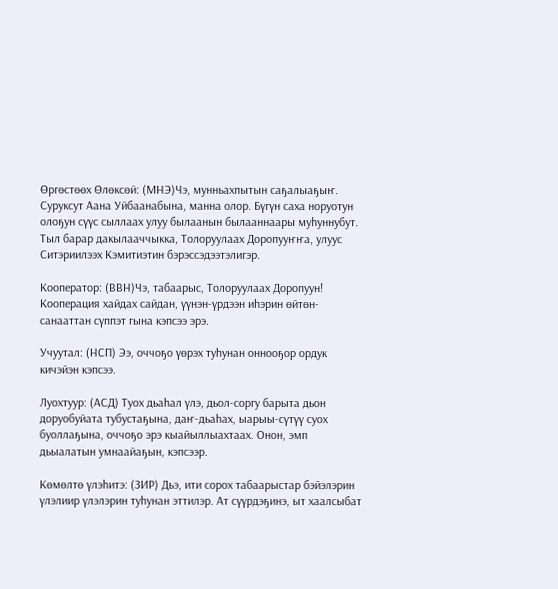Өргөстөөх Өлөксөй: (МНЭ)Чэ, мунньахпытын саҕалыаҕыҥ. Суруксут Аана Уйбаанабына, манна олор. Бүгүн саха норуотун олоҕун сүүс сыллаах улуу былаанын былааннаары муһуннубут. Тыл барар дакылааччыкка, Толоруулаах Доропууҥҥа, улуус Ситэриилээх Кэмитиэтин бэрэссэдээтэлигэр.

Кооператор: (ВВН)Чэ, табаарыс, Толоруулаах Доропуун! Кооперация хайдах сайдан, үүнэн-үрдээн иһэрин өйтөн-санааттан сүппэт гына кэпсээ эрэ.

Учуутал: (НСП) Ээ, оччоҕо үөрэх туһунан оннооҕор ордук кичэйэн кэпсээ.

Луохтуур: (АСД) Туох дьаһал үлэ, дьол-соргу барыта дьон доруобуйата тубустаҕына, даҥ-дьаһах, ыарыы-сүтүү суох буоллаҕына, оччоҕо эрэ кыайыллыахтаах. Онон, эмп дьыалатын умнаайаҕын, кэпсээр.

Көмөлтө үлэһитэ: (ЗИР) Дьэ, ити сорох табаарыстар бэйэлэрин үлэлиир үлэлэрин туһунан эттилэр. Ат сүүрдэҕинэ, ыт хаалсыбат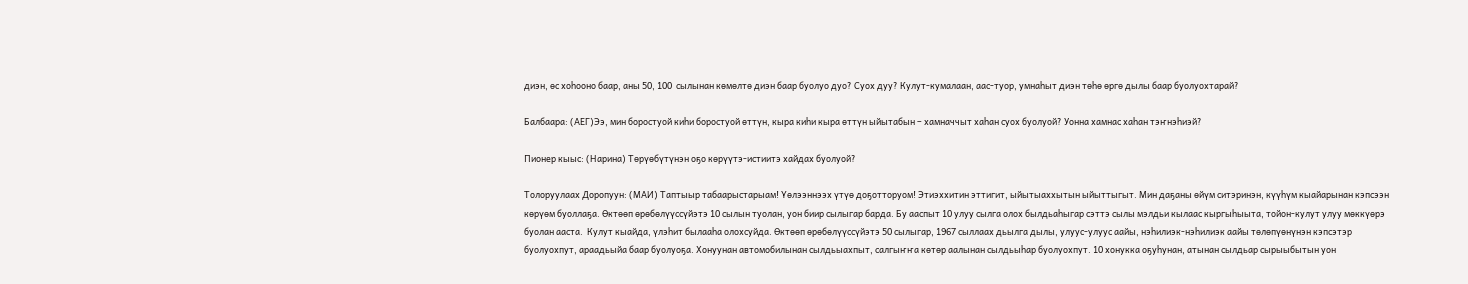диэн, өс хоһооно баар, аны 50, 100  сылынан көмөлтө диэн баар буолуо дуо? Суох дуу? Кулут-кумалаан, аас-туор, умнаһыт диэн төһө өргө дылы баар буолуохтарай?

Балбаара: (АЕГ)Ээ, мин боростуой киһи боростуой өттүн, кыра киһи кыра өттүн ыйытабын – хамначчыт хаһан суох буолуой? Уонна хамнас хаһан тэҥнэһиэй?

Пионер кыыс: (Нарина) Төрүөбүтүнэн оҕо көрүүтэ-истиитэ хайдах буолуой?

Толоруулаах Доропуун: (МАИ) Таптыыр табаарыстарыам! Үөлээннээх үтүө доҕотторуом! Этиэххитин эттигит, ыйытыаххытын ыйыттыгыт. Мин даҕаны өйүм ситэринэн, күүһүм кыайарынан кэпсээн көрүөм буоллаҕа. Өктөөп өрөбөлүүссүйэтэ 10 сылын туолан, уон биир сылыгар барда. Бу ааспыт 10 улуу сылга олох былдьаһыгар сэттэ сылы мэлдьи кылаас кыргыһыыта, тойон-кулут улуу мөккүөрэ буолан ааста.  Кулут кыайда, үлэһит былааһа олохсуйда. Өктөөп өрөбөлүүссүйэтэ 50 сылыгар, 1967 сыллаах дьылга дылы, улуус-улуус аайы, нэһилиэк-нэһилиэк аайы төлөпүөнүнэн кэпсэтэр буолуохпут, араадьыйа баар буолуоҕа. Хонуунан автомобилынан сылдьыахпыт, салгыҥҥа көтөр аалынан сылдьыһар буолуохпут. 10 хонукка оҕуһунан, атынан сылдьар сырыыбытын уон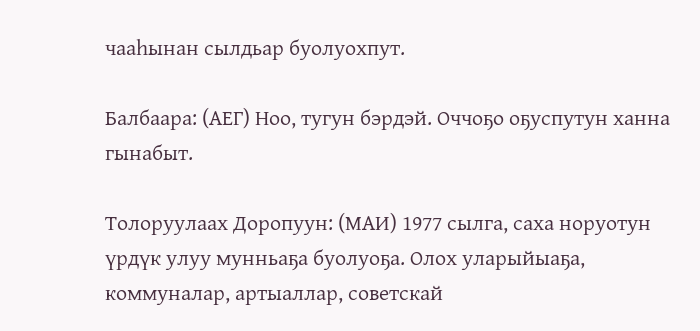чааһынан сылдьар буолуохпут.

Балбаара: (АЕГ) Ноо, тугун бэрдэй. Оччоҕо оҕуспутун ханна гынабыт.

Толоруулаах Доропуун: (МАИ) 1977 сылга, саха норуотун үрдүк улуу мунньаҕа буолуоҕа. Олох уларыйыаҕа, коммуналар, артыаллар, советскай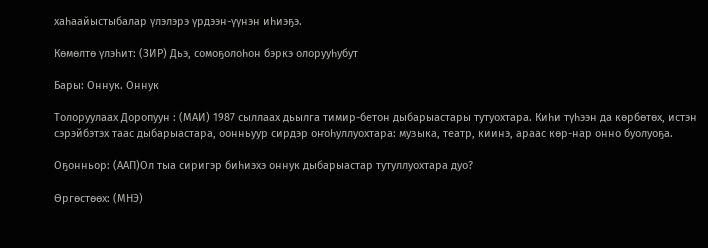хаһаайыстыбалар үлэлэрэ үрдээн-үүнэн иһиэҕэ.

Көмөлтө үлэһит: (ЗИР) Дьэ, сомоҕолоһон бэркэ олорууһубут

Бары: Оннук. Оннук

Толоруулаах Доропуун : (МАИ) 1987 сыллаах дьылга тимир-бетон дыбарыастары тутуохтара. Киһи түһээн да көрбөтөх, истэн сэрэйбэтэх таас дыбарыастара, оонньуур сирдэр оҥоһуллуохтара: музыка, театр, киинэ, араас көр-нар онно буолуоҕа.

Оҕонньор: (ААП)Ол тыа сиригэр биһиэхэ оннук дыбарыастар тутуллуохтара дуо?

Өргөстөөх: (МНЭ)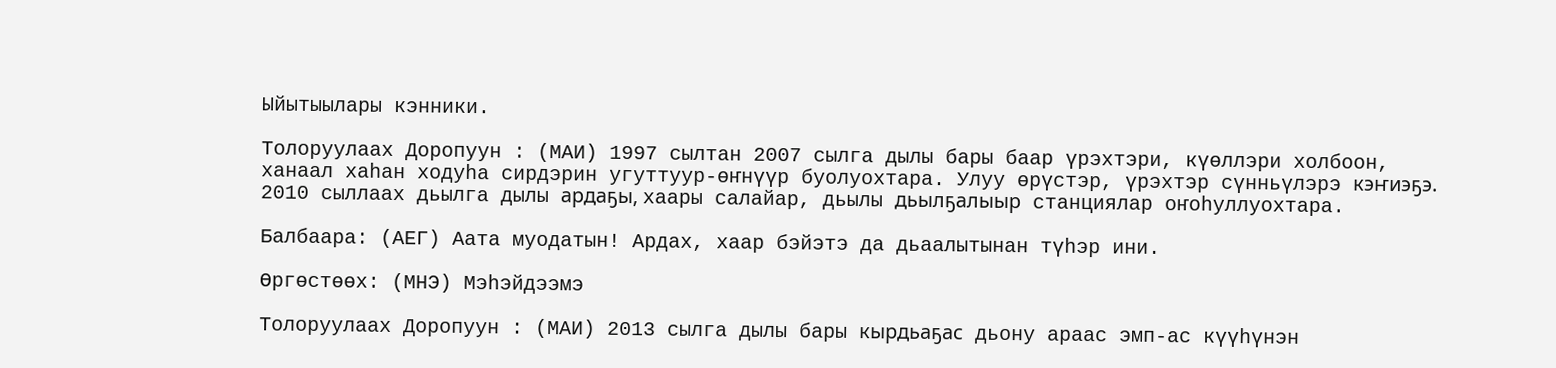Ыйытыылары кэнники.

Толоруулаах Доропуун : (МАИ) 1997 сылтан 2007 сылга дылы бары баар үрэхтэри, күөллэри холбоон, ханаал хаһан ходуһа сирдэрин угуттуур-өҥнүүр буолуохтара. Улуу өрүстэр, үрэхтэр сүнньүлэрэ кэҥиэҕэ. 2010 сыллаах дьылга дылы ардаҕы, хаары салайар, дьылы дьылҕалыыр станциялар оҥоһуллуохтара.

Балбаара: (АЕГ) Аата муодатын! Ардах, хаар бэйэтэ да дьаалытынан түһэр ини.

Өргөстөөх: (МНЭ) Мэһэйдээмэ

Толоруулаах Доропуун : (МАИ) 2013 сылга дылы бары кырдьаҕас дьону араас эмп-ас күүһүнэн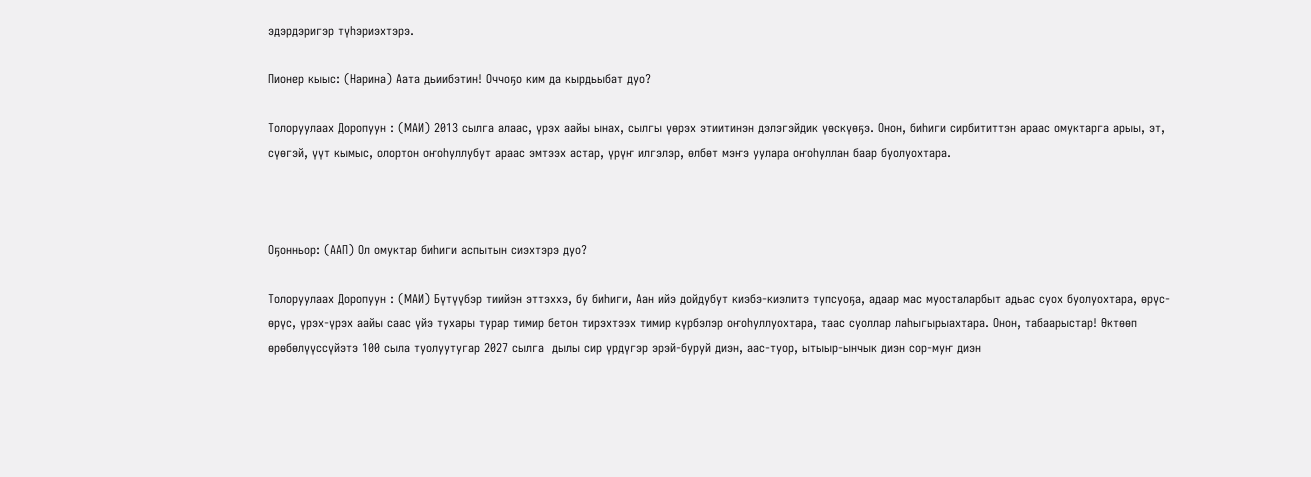эдэрдэригэр түһэриэхтэрэ.

Пионер кыыс: (Нарина) Аата дьиибэтин! Оччоҕо ким да кырдьыбат дуо?

Толоруулаах Доропуун : (МАИ) 2013 сылга алаас, үрэх аайы ынах, сылгы үөрэх этиитинэн дэлэгэйдик үөскүөҕэ. Онон, биһиги сирбититтэн араас омуктарга арыы, эт, сүөгэй, үүт кымыс, олортон оҥоһуллубут араас эмтээх астар, үрүҥ илгэлэр, өлбөт мэҥэ уулара оҥоһуллан баар буолуохтара.



Оҕонньор: (ААП) Ол омуктар биһиги аспытын сиэхтэрэ дуо?

Толоруулаах Доропуун : (МАИ) Бүтүүбэр тиийэн эттэххэ, бу биһиги, Аан ийэ дойдубут киэбэ-киэлитэ тупсуоҕа, адаар мас муосталарбыт адьас суох буолуохтара, өрүс-өрүс, үрэх-үрэх аайы саас үйэ тухары турар тимир бетон тирэхтээх тимир күрбэлэр оҥоһуллуохтара, таас суоллар лаһыгырыахтара. Онон, табаарыстар! Өктөөп өрөбөлүүссүйэтэ 100 сыла туолуутугар 2027 сылга  дылы сир үрдүгэр эрэй-буруй диэн, аас-туор, ытыыр-ынчык диэн сор-муҥ диэн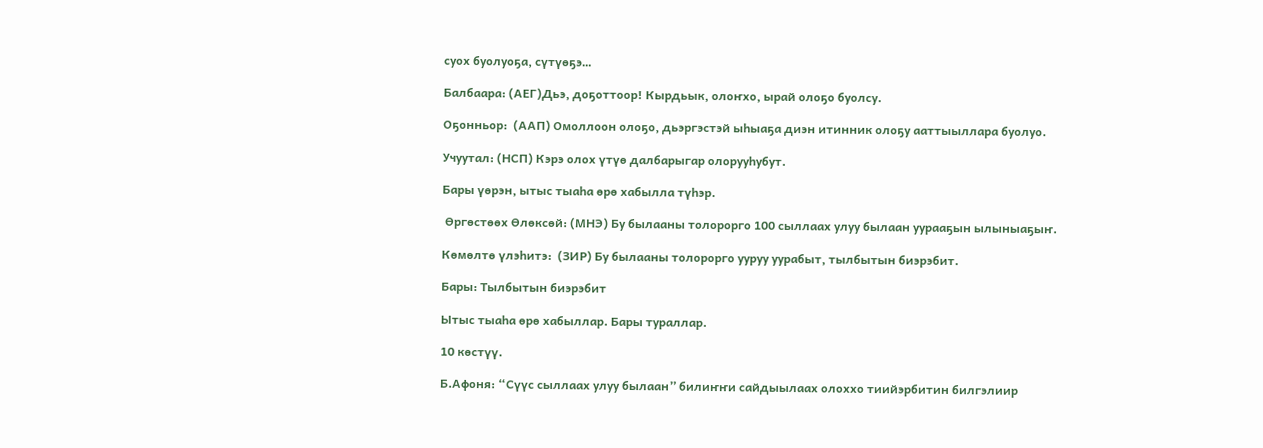суох буолуоҕа, сүтүөҕэ…

Балбаара: (АЕГ)Дьэ, доҕоттоор! Кырдьык, олоҥхо, ырай олоҕо буолсу.

Оҕонньор:  (ААП) Омоллоон олоҕо, дьэргэстэй ыһыаҕа диэн итинник олоҕу ааттыыллара буолуо.

Учуутал: (НСП) Кэрэ олох үтүө далбарыгар олорууһубут.

Бары үөрэн, ытыс тыаһа өрө хабылла түһэр.

 Өргөстөөх Өлөксөй: (МНЭ) Бу былааны толорорго 100 сыллаах улуу былаан уурааҕын ылыныаҕыҥ.

Көмөлтө үлэһитэ:  (ЗИР) Бу былааны толорорго ууруу уурабыт, тылбытын биэрэбит.

Бары: Тылбытын биэрэбит

Ытыс тыаһа өрө хабыллар. Бары тураллар.

10 көстүү.

Б.Афоня: “Сүүс сыллаах улуу былаан” билиҥҥи сайдыылаах олоххо тиийэрбитин билгэлиир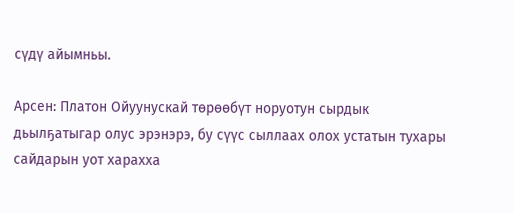сүдү айымньы.

Арсен: Платон Ойуунускай төрөөбүт норуотун сырдык дьылҕатыгар олус эрэнэрэ, бу сүүс сыллаах олох устатын тухары сайдарын уот харахха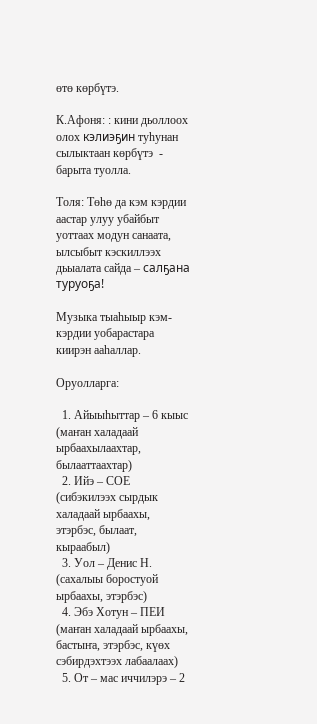өтө көрбүтэ.

К.Афоня: : кини дьоллоох олох кэлиэҕин туһунан сылыктаан көрбүтэ  - барыта туолла.

Толя: Төһө да кэм кэрдии аастар улуу убайбыт уоттаах модун санаата, ылсыбыт кэскиллээх дьыалата сайда – салҕана туруоҕа!

Музыка тыаһыыр кэм- кэрдии уобарастара киирэн ааһаллар.

Оруолларга:

  1. Айыыһыттар – 6 кыыс (маҥан халадаай ырбаахылаахтар, былааттаахтар)
  2. Ийэ – СОЕ (сибэкилээх сырдык халадаай ырбаахы, этэрбэс, былаат, кыраабыл)
  3. Уол – Денис Н. (сахалыы боростуой ырбаахы, этэрбэс)
  4. Эбэ Хотун – ПЕИ (маҥан халадаай ырбаахы, бастыҥа, этэрбэс, күөх сэбирдэхтээх лабаалаах)
  5. От – мас иччилэрэ – 2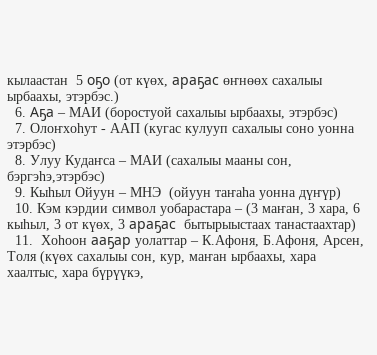кылаастан  5 оҕо (от күөх, араҕас өҥнөөх сахалыы ырбаахы, этэрбэс.)
  6. Аҕа – МАИ (боростуой сахалыы ырбаахы, этэрбэс)
  7. Олоҥхоһут - ААП (кугас кулууп сахалыы соно уонна этэрбэс)
  8. Улуу Кудаҥса – МАИ (сахалыы мааны сон, бэргэһэ,этэрбэс)
  9. Кыһыл Ойуун – МНЭ  (ойуун таҥаһа уонна дүҥүр)
  10. Кэм кэрдии символ уобарастара – (3 маҥан, 3 хара, 6 кыһыл, 3 от күөх, 3 араҕас  бытырыыстаах танастаахтар)
  11.  Хоһоон ааҕар уолаттар – К.Афоня, Б.Афоня, Арсен, Толя (күөх сахалыы сон, кур, маҥан ырбаахы, хара хаалтыс, хара бүрүүкэ,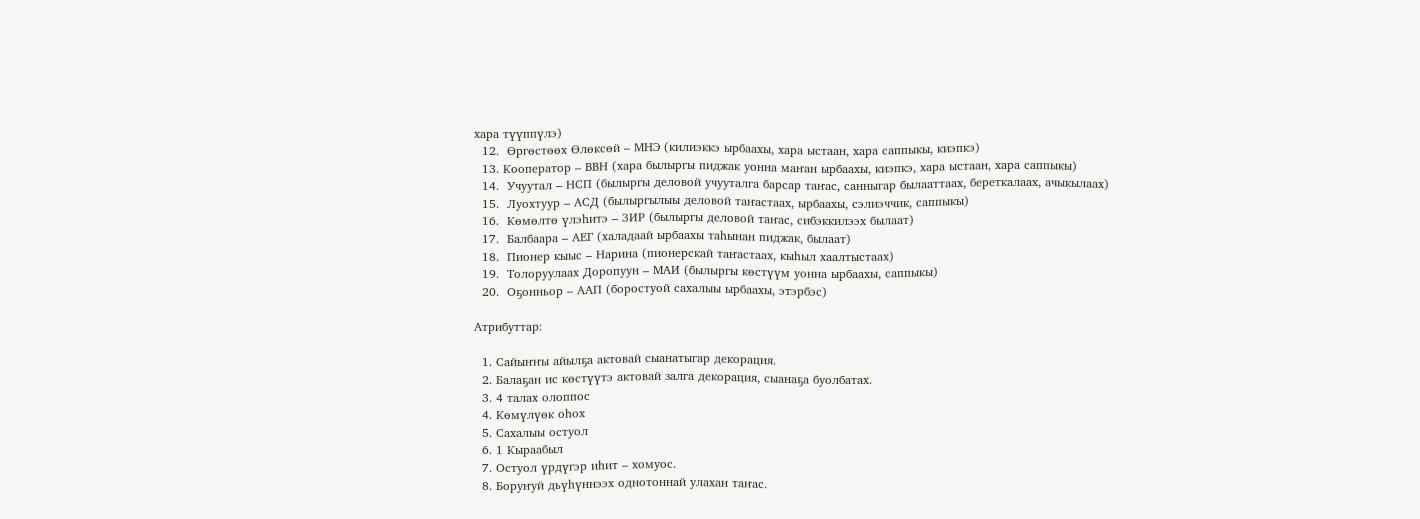хара түүппүлэ)
  12.  Өргөстөөх Өлөксөй – МНЭ (килиэккэ ырбаахы, хара ыстаан, хара саппыкы, киэпкэ)
  13. Кооператор – ВВН (хара былыргы пиджак уонна маҥан ырбаахы, киэпкэ, хара ыстаан, хара саппыкы)
  14.  Учуутал – НСП (былыргы деловой учууталга барсар таҥас, санныгар былааттаах, береткалаах, ачыкылаах)
  15.  Луохтуур – АСД (былыргылыы деловой таҥастаах, ырбаахы, сэлиэччик, саппыкы)
  16.  Көмөлтө үлэһитэ – ЗИР (былыргы деловой таҥас, сибэккилээх былаат)
  17.  Балбаара – АЕГ (халадаай ырбаахы таһынан пиджак, былаат)
  18.  Пионер кыыс – Нарина (пионерскай таҥастаах, кыһыл хаалтыстаах)
  19.  Толоруулаах Доропуун – МАИ (былыргы көстүүм уонна ырбаахы, саппыкы)
  20.  Оҕонньор – ААП (боростуой сахалыы ырбаахы, этэрбэс)

Атрибуттар:

  1. Сайыҥҥы айылҕа актовай сыанатыгар декорация.
  2. Балаҕан ис көстүүтэ актовай залга декорация, сыанаҕа буолбатах.
  3. 4 талах олоппос
  4. Көмүлүөк оһох
  5. Сахалыы остуол
  6. 1 Кыраабыл
  7. Остуол үрдүгэр иһит – хомуос.
  8. Боруҥуй дьүһүннээх однотоннай улахан таҥас.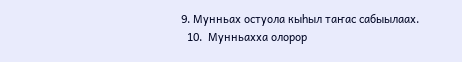9. Мунньах остуола кыһыл таҥас сабыылаах.
  10.  Мунньахха олорор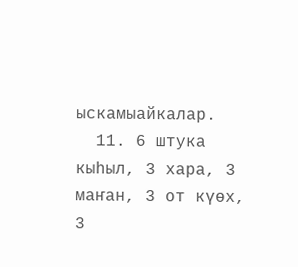ыскамыайкалар.
  11. 6 штука кыһыл, 3 хара, 3 маҥан, 3 от күөх, 3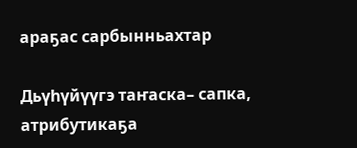араҕас сарбынньахтар

Дьүһүйүүгэ таҥаска– сапка, атрибутикаҕа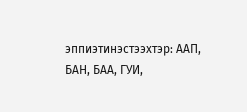эппиэтинэстээхтэр: ААП, БАН, БАА, ГУИ,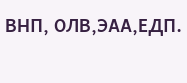ВНП, ОЛВ,ЭАА,ЕДП.